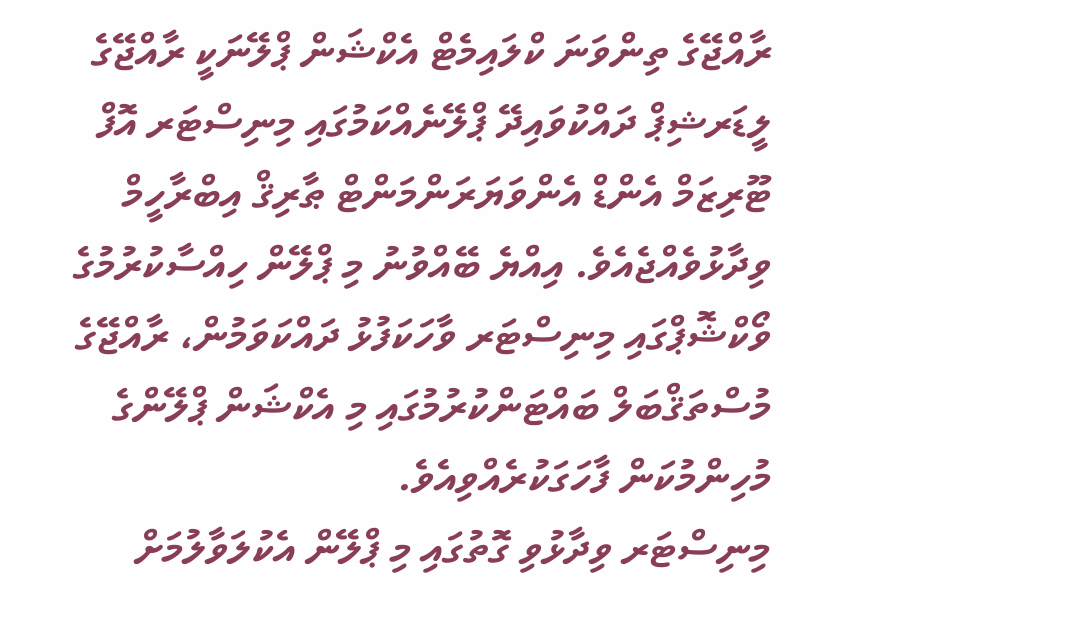ރާއްޖޭގެ ތިންވަނަ ކްލައިމެޓް އެކްޝަން ޕްލޭނަކީ ރާއްޖޭގެ ލީޑަރޝިޕް ދައްކުވައިދޭ ޕްލޭނެއްކަމުގައި މިނިސްޓަރ އޮފް ޓޫރިޒަމް އެންޑް އެންވަޔަރަންމަންޓް ޠާރިޤް އިބްރާހީމް ވިދާޅުވެއްޖެއެވެ. އިއްޔެ ބޭއްވުނު މި ޕްލޭން ހިއްސާކުރުމުގެ ވޯކްޝޮޕްގައި މިނިސްޓަރ ވާހަކަފުޅު ދައްކަވަމުން، ރާއްޖޭގެ މުސްތަޤްބަލް ބައްޓަންކުރުމުގައި މި އެކްޝަން ޕްލޭންގެ މުހިންމުކަން ފާހަގަކުރެއްވިއެވެ.
މިނިސްޓަރ ވިދާޅުވި ގޮތުގައި މި ޕްލޭން އެކުލަވާލުމަށް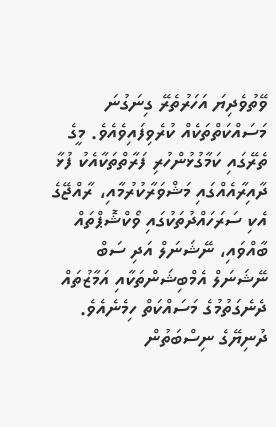ވޭތުވެދިޔަ އަހަރުތެރޭ ގިނަގުނަ މަސައްކަތްތަކެއް ކުރެވިފައިވެއެވެ. މީގެ ތެރޭގައި ކަމާގުޅުންހުރި ފަރާތްތަކާއެކު ފުޅާ ދާއިރާއެއްގައި މަޝްވަރާކުރުމާއި، ރާއްޖޭގެ އެކި ސަރަހައްދުތަކުގައި ވޯކްޝޮޕްތައް ބާއްވައި، ނޭޝަނަލް އަދި ސަބް ނޭޝަނަލް އެމްބިޝަންތަކާއި އަމާޒުތައް ދެނެގަތުމުގެ މަސައްކަތް ހިމެނެއެވެ.
ދުނިޔޭގެ ނިސްބަތުން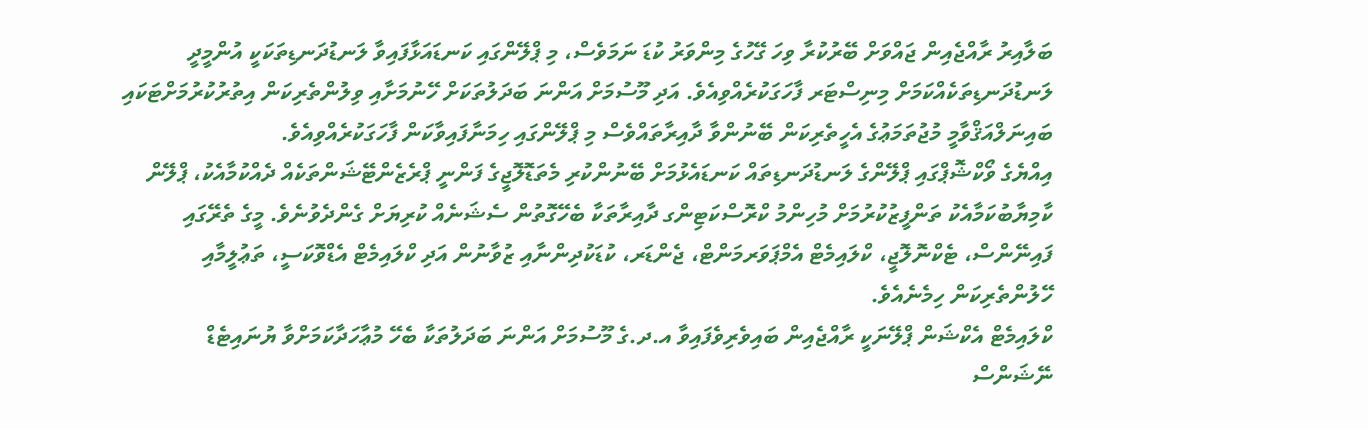ބަލާއިރު ރާއްޖެއިން ޖައްވަށް ބޭރުކުރާ ވިހަ ގޭހުގެ މިންވަރު ކުޑަ ނަމަވެސް، މި ޕްލޭންގައި ކަނޑައަޅާފައިވާ ލަނޑުދަނޑިތަކަކީ އުންމީދީ ލަނޑުދަނޑިތަކެއްކަމަށް މިނިސްޓަރ ފާހަގަކުރެއްވިއެވެ. އަދި މޫސުމަށް އަންނަ ބަދަލުތަކަށް ހޭނުމަށާއި ވިލުންތެރިކަން އިތުރުކުރުމަށްޓަކައި ބައިނަލްއަޤްވާމީ މުޖުތަމަޢުގެ އެހީތެރިކަން ބޭނުންވާ ދާއިރާތައްވެސް މި ޕްލޭންގައި ހިމަނާފައިވާކަން ފާހަގަކުރެއްވިއެވެ.
އިއްޔެގެ ވޯކްޝޮޕްގައި ޕްލޭންގެ ލަނޑުދަނޑިތައް ކަނޑައެޅުމަށް ބޭނުންކުރި މެތަޑޮލޮޖީގެ ފަންނީ ޕްރެޒެންޓޭޝަންތަކެއް ދެއްކުމާއެކު، ޕްލޭން ކާމިޔާބުކަމާއެކު ތަންފީޒުކުރުމަށް މުހިންމު ކްރޮސްކަޓިންގ ދާއިރާތަކާ ބެހޭގޮތުން ސެޝަނެއް ކުރިޔަށް ގެންދެވުނެވެ. މީގެ ތެރޭގައި ފައިނޭންސް، ޓެކްނޮލޮޖީ، ކްލައިމެޓް އެމްޕަވަރމަންޓް، ޖެންޑަރ، ކުޑަކުދިންނާއި ޒުވާނުން އަދި ކްލައިމެޓް އެޑްވޮކަސީ، ތަޢުލީމާއި ހޭލުންތެރިކަން ހިމެނެއެވެ.
ކްލައިމެޓް އެކްޝަން ޕްލޭނަކީ ރާއްޖެއިން ބައިވެރިވެފައިވާ އ.ދ.ގެ މޫސުމަށް އަންނަ ބަދަލުތަކާ ބެހޭ މުޢާހަދާކަމަށްވާ ޔުނައިޓެޑް ނޭޝަންސް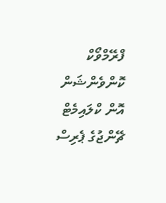ފްރޭމްވޯކް ކޮންވެންޝަން އޮން ކްލައިމެޓް ޗޭންޖުގެ ޕެރިސް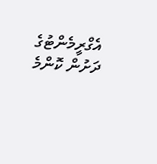އެގްރީމެންޓުގެ ދަށުން ކޮންމެ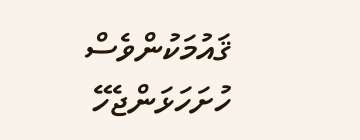ޤައުމަކުންވެސް ހުށަހަޅަންޖެހޭ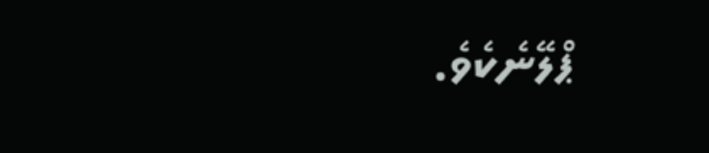ޕްލޭނެކެވެ.